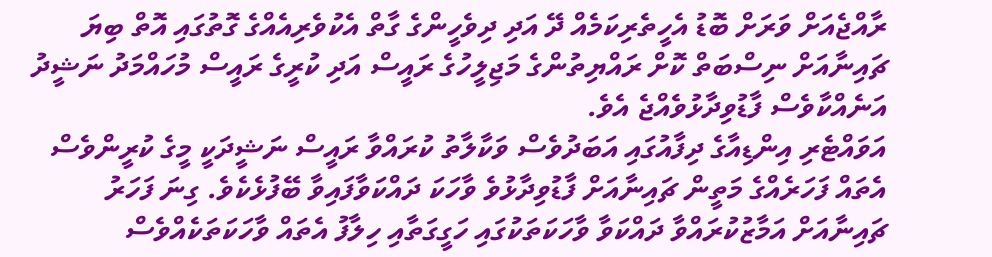ރާއްޖެއަށް ވަރަށް ބޮޑު އެހީތެރިކަމެއް ދޭ އަދި ދިވެހީންގެ ގާތް އެކުވެރިއެއްގެ ގޮތުގައި އޮތް ބިޔަ ޗައިނާއަށް ނިސްބަތް ކޮށް ރައްޔިތުންގެ މަޖިލީހުގެ ރައީސް އަދި ކުރީގެ ރައީސް މުހައްމަދު ނަޝީދު އަނެއްކާވެސް ފާޑުވިދާޅުވެއްޖެ އެވެ.
އަވައްޓެރި އިންޑިއާގެ ދިފާއުގައި އަބަދުވެސް ވަކާލާތު ކުރައްވާ ރައީސް ނަޝީދަކީ މީގެ ކުރީންވެސް އެތައް ފަހަރެއްގެ މަތީން ޗައިނާއަށް ފާޑުވިދާޅުވެ ވާހަކަ ދައްކަވާފައިވާ ބޭފުޅެކެވެ. ގިނަ ފަހަރު ޗައިނާއަށް އަމާޒުކުރައްވާ ދައްކަވާ ވާހަކަތަކުގައި ހަގީގަތާއި ހިލާފު އެތައް ވާހަކަތަކެއްވެސް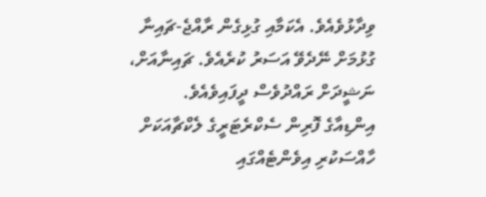ވިދާޅުވެއެވެ. އެކަމާއި ގުޅިގެން ރާއްޖެ-ޗައިނާ ގުޅުމަށް ނޭދެވޭ އަސަރު ކުރެއެވެ. ޗައިނާއަށް، ނަޝީދަށް ރައްދުވެސް ދީފައިވެއެވެ.
އިންޑިއާގެ ފޮރިން ސެކްރެޓަރީގެ ލެކްޗާއަކަށް ހާއްސަކުރި އިވެންޓެއްގައި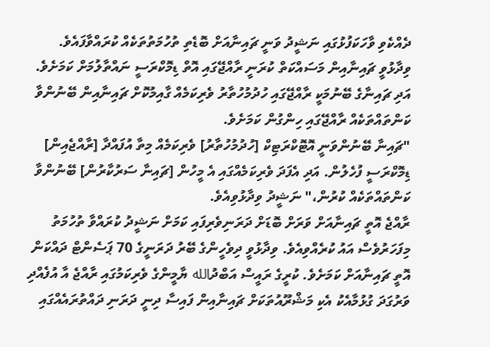ދެއްކެވި ވާހަކަފުޅުގައި ނަޝީދު ވަނީ ޗައިނާއަށް ބޮޑެތި ތުހުމަތުތަކެއް ކުރައްވާފައެވެ. ވިދާޅުވީ ޗައިނާއިން މަސައްކަތް ކުރަނީ ރާއްޖޭގައި އޮތް ޑިމޮކްރަސީ ނައްތާލުމަށް ކަމަށެވެ. އަދި ޗައިނާގެ ބޭނުމަކީ ރާއްޖޭގައި ހުދުމުހުތާރު ވެރިކަމެއް ގާއިމުކޮށް ޗައިނާއިން ބޭނުންވާ ކަންތައްތަކެއް ރާއްޖޭގައި ހިންގުން ކަމަށެވެ.
"ޗައިނާ ބޭނުންވަނީ އޮޓޮކްރަޓިކް [ހުދުމުހުތާރު] ވެރިކަމެއް މިތާ އުފައްދާ [ރާއްޖެއިން] ޑިމޮކްރަސީ ފުހެލުން. އަދި އެފަދަ ވެރިކަމެއްގައި އެ މީހުން [ޗައިނާ ސަރުކާރުން] ބޭނުންވާ ކަންތައްތަކެއް ކުރުން،" ނަޝީދު ވިދާޅުވިއެވެ.
ރާއްޖެ އޮތީ ޗައިނާއަށް ވަރަށް ބޮޑަށް ދަރަނިވެރިފައި ކަމަށް ނަޝީދު ކުރައްވާ ތުހުމަތު މިފަހަރުވެސް އައު ކުރެއްވިއެވެ. ވިދާޅުވީ ދިވެހީންގެ ބޭރު ދަރަނީގެ 70 ޕަސެންޓް ދައްކަން އޮތީ ޗައިނާއަށް ކަމަށެވެ. ކުރީގެ ރައީސް އަބްދުالله ޔާމީންގެ ވެރިކަމުގައި ރާއްޖެ އާ އުފެއްދި ވަރުގަދަ ގުޅުމާއެކު އެކި މަޝްރޫއުތަކަށް ޗައިނާއިން ފައިސާ ދިނީ ދަރަނި ދައްތުރައެއްގައި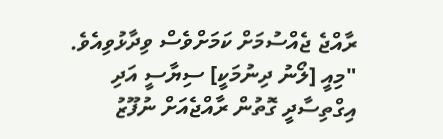ރާއްޖެ ޖެއްސުމަށް ކަމަށްވެސް ވިދާޅުވިއެވެ.
"މިއީ [ލޯނު ދިނުމަކީ] ސިޔާސީ އަދި އިގްތިސާދީ ގޮތުން ރާއްޖެއަށް ނުފޫޒު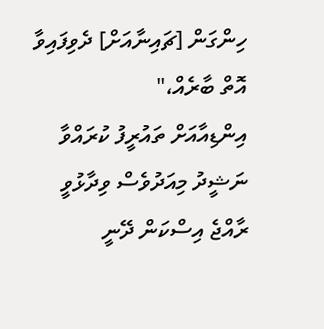ހިންގަން [ޗައިނާއަށް] ދެވިފައިވާ އޮތް ބާރެއް،"
އިންޑިއާއަށް ތައުރީފު ކުރައްވާ ނަޝީދު މިއަދުވެސް ވިދާޅުވީ ރާއްޖެ އިސްކަން ދޭނީ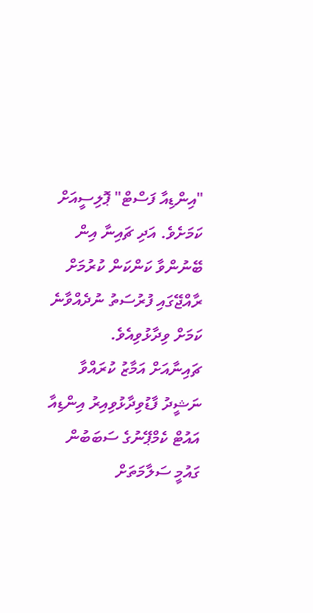"އިންޑިއާ ފަސްޓް" ޕޮލިސީއަށް ކަމަށެވެ. އަދި ޗައިނާ އިން ބޭނުންވާ ކަންކަން ކުރުމަށް ރާއްޖޭގައި ފުރުސަތު ނުދެއްވާނެ ކަމަށް ވިދާޅުވިއެވެ.
ޗައިނާއަށް އަމާޒު ކުރައްވާ ނަޝީދު ފާޑުވިދާޅުވިއިރު އިންޑިއާ އައުޓް ކެމްޕޭނުގެ ސަބަބުން ގައުމީ ސަލާމަތަށް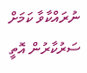ނުރައްކާވާ ކަމަށް ސަރުކާރުން އޮތީ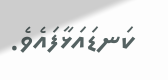ކަނޑައަޅާފައެވެ.